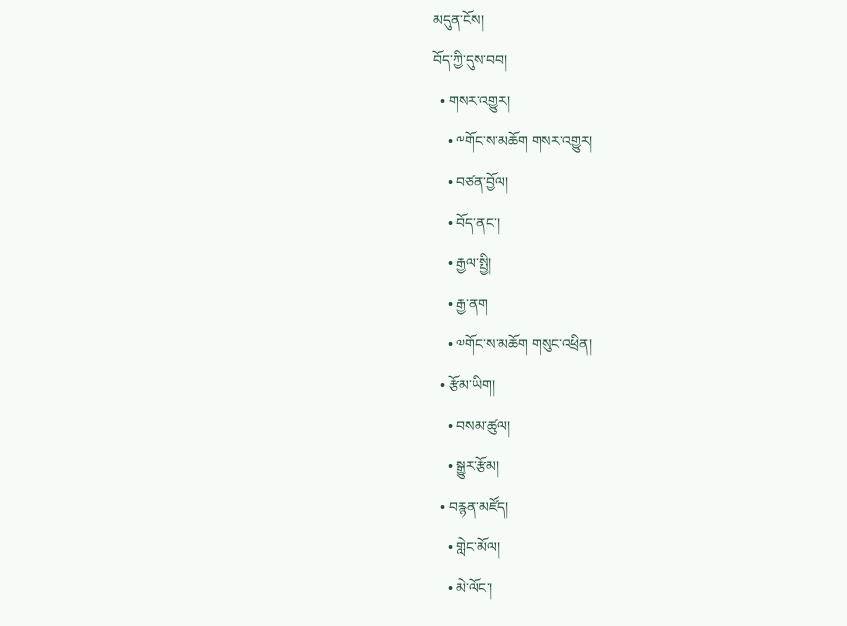མདུན་ངོས།
བོད་ཀྱི་དུས་བབ།
  • གསར་འགྱུར།
    • ༸གོང་ས་མཆོག གསར་འགྱུར།
    • བཙན་བྱོལ།
    • བོད་ནང་།
    • རྒྱལ་སྤྱི།
    • རྒྱ་ནག
    • ༧གོང་ས་མཆོག གསུང་འཕྲིན།
  • རྩོམ་ཡིག།
    • བསམ་ཚུལ།
    • སྒྱུར་རྩོམ།
  • བརྙན་མཛོད།
    • གླེང་མོལ།
    • མེ་ལོང་།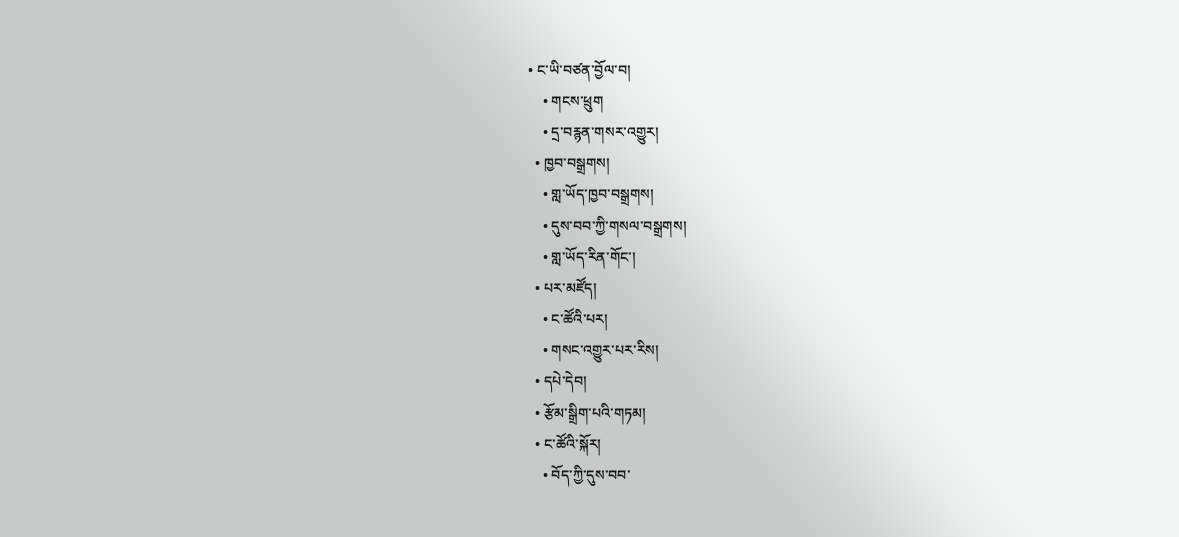• ང་ཡི་བཙན་བྱོལ་བ།
    • གངས་ཕྲུག
    • དྲ་བརྙན་གསར་འགྱུར།
  • ཁྱབ་བསྒྲགས།
    • གླ་ཡོད་ཁྱབ་བསྒྲགས།
    • དུས་བབ་ཀྱི་གསལ་བསྒྲགས།
    • གླ་ཡོད་རིན་གོང་།
  • པར་མཛོད།
    • ང་ཚོའི་པར།
    • གསང་འགྱུར་པར་རིས།
  • དཔེ་དེབ།
  • རྩོམ་སྒྲིག་པའི་གཏམ།
  • ང་ཚོའི་སྐོར།
    • བོད་ཀྱི་དུས་བབ་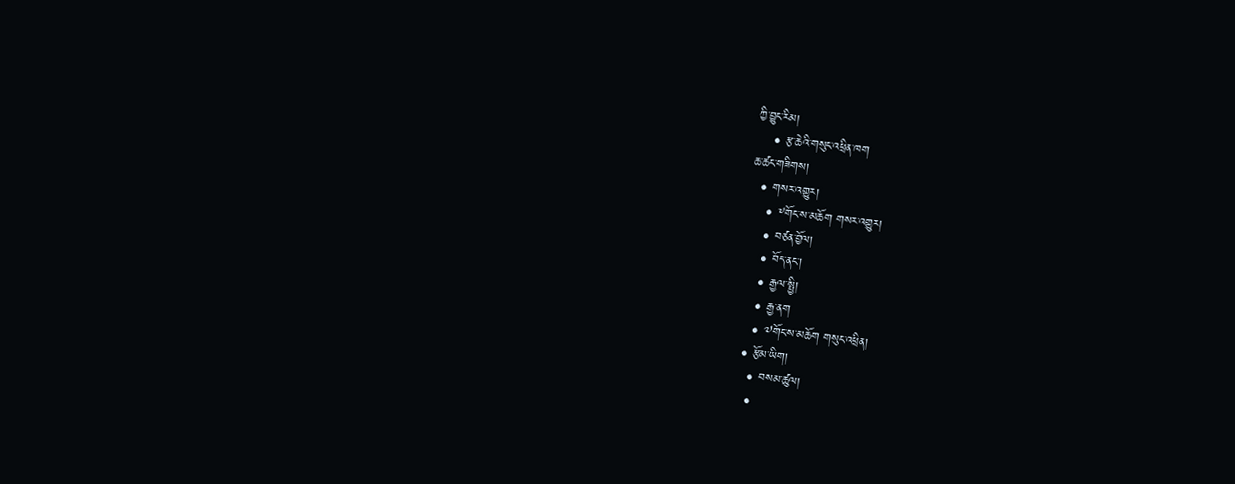ཀྱི་བྱུང་རིམ།
    • རྩ་ཆེའི་གསུང་འཕྲིན་ཁག
ཆ་ཚང་གཟིགས།
  • གསར་འགྱུར།
    • ༸གོང་ས་མཆོག གསར་འགྱུར།
    • བཙན་བྱོལ།
    • བོད་ནང་།
    • རྒྱལ་སྤྱི།
    • རྒྱ་ནག
    • ༧གོང་ས་མཆོག གསུང་འཕྲིན།
  • རྩོམ་ཡིག།
    • བསམ་ཚུལ།
    •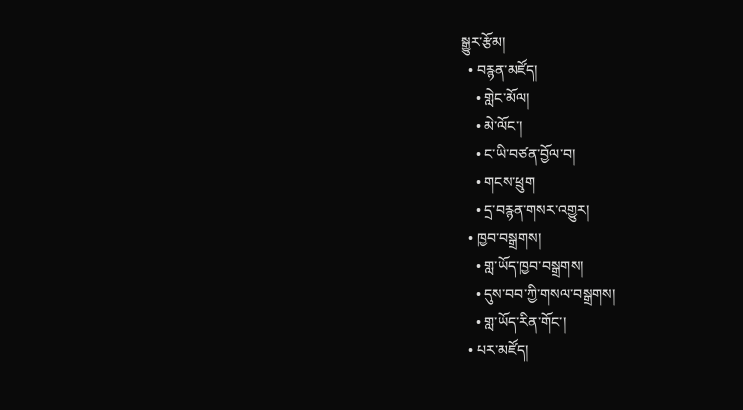སྒྱུར་རྩོམ།
  • བརྙན་མཛོད།
    • གླེང་མོལ།
    • མེ་ལོང་།
    • ང་ཡི་བཙན་བྱོལ་བ།
    • གངས་ཕྲུག
    • དྲ་བརྙན་གསར་འགྱུར།
  • ཁྱབ་བསྒྲགས།
    • གླ་ཡོད་ཁྱབ་བསྒྲགས།
    • དུས་བབ་ཀྱི་གསལ་བསྒྲགས།
    • གླ་ཡོད་རིན་གོང་།
  • པར་མཛོད།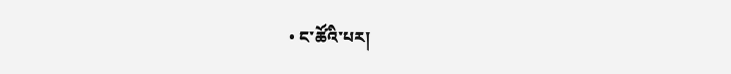• ང་ཚོའི་པར།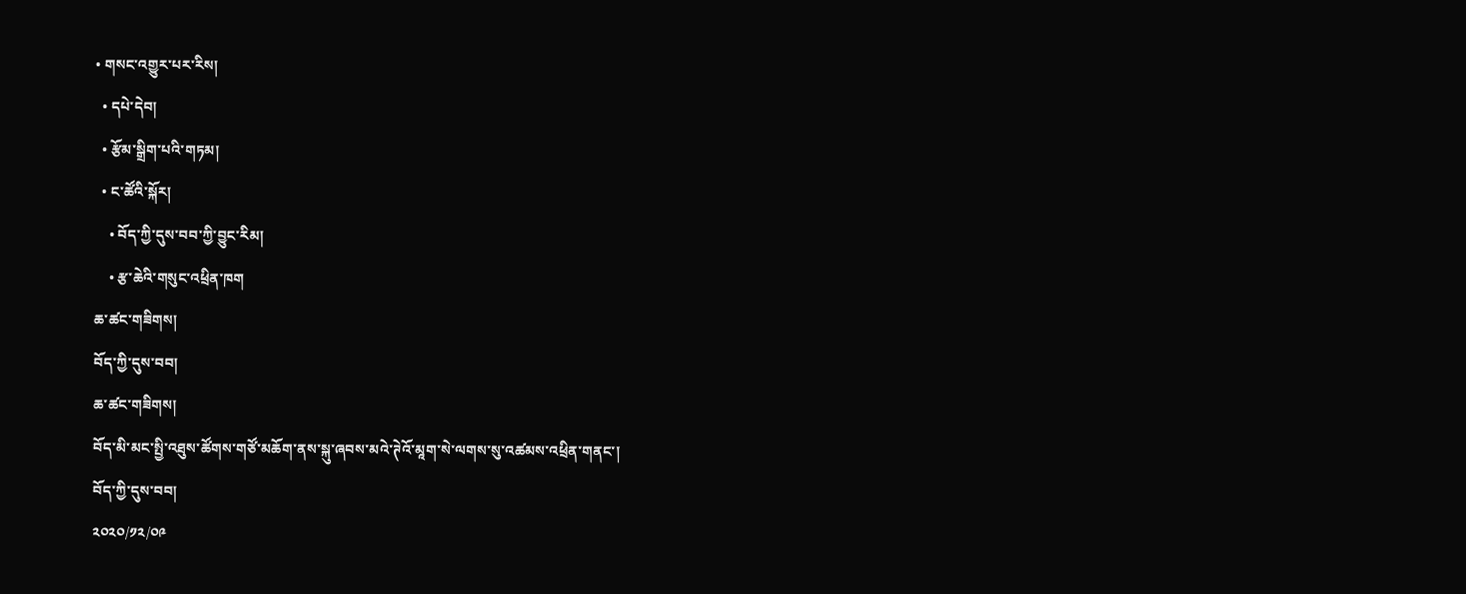• གསང་འགྱུར་པར་རིས།
  • དཔེ་དེབ།
  • རྩོམ་སྒྲིག་པའི་གཏམ།
  • ང་ཚོའི་སྐོར།
    • བོད་ཀྱི་དུས་བབ་ཀྱི་བྱུང་རིམ།
    • རྩ་ཆེའི་གསུང་འཕྲིན་ཁག
ཆ་ཚང་གཟིགས།
བོད་ཀྱི་དུས་བབ།
ཆ་ཚང་གཟིགས།
བོད་མི་མང་སྤྱི་འཐུས་ཚོགས་གཙོ་མཆོག་ནས་སྐུ་ཞབས་མའེ་ཊེའོ་མཱག་སེ་ལགས་སུ་འཚམས་འཕྲིན་གནང་།
བོད་ཀྱི་དུས་བབ།
༢༠༢༠/༡༢/༠༩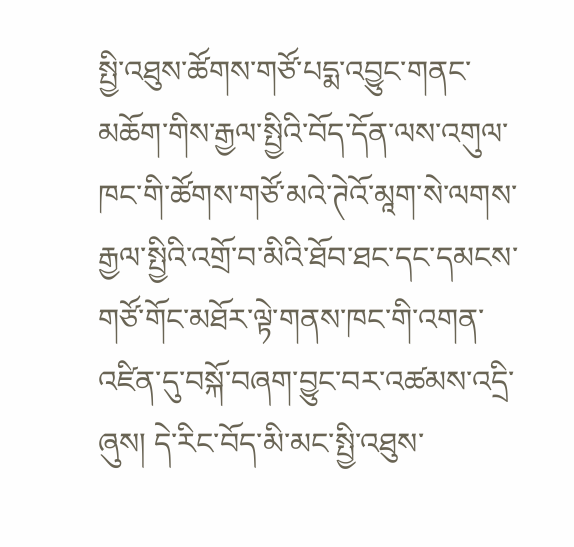སྤྱི་འཐུས་ཚོགས་གཙོ་པདྨ་འབྱུང་གནང་མཆོག་གིས་རྒྱལ་སྤྱིའི་བོད་དོན་ལས་འགུལ་ཁང་གི་ཚོགས་གཙོ་མའེ་ཊེའོ་མཱག་སེ་ལགས་རྒྱལ་སྤྱིའི་འགྲོ་བ་མིའི་ཐོབ་ཐང་དང་དམངས་གཙོ་གོང་མཐོར་ལྟེ་གནས་ཁང་གི་འགན་འཛིན་དུ་བསྐོ་བཞག་བྱུང་བར་འཚམས་འདྲི་ཞུས། དེ་རིང་བོད་མི་མང་སྤྱི་འཐུས་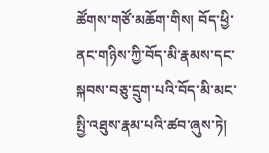ཚོགས་གཙོ་མཆོག་གིས། བོད་ཕྱི་ནང་གཉིས་ཀྱི་བོད་མི་རྣམས་དང་སྐབས་བཅུ་དྲུག་པའི་བོད་མི་མང་སྤྱི་འཐུས་རྣམ་པའི་ཚབ་ཞུས་ཏེ།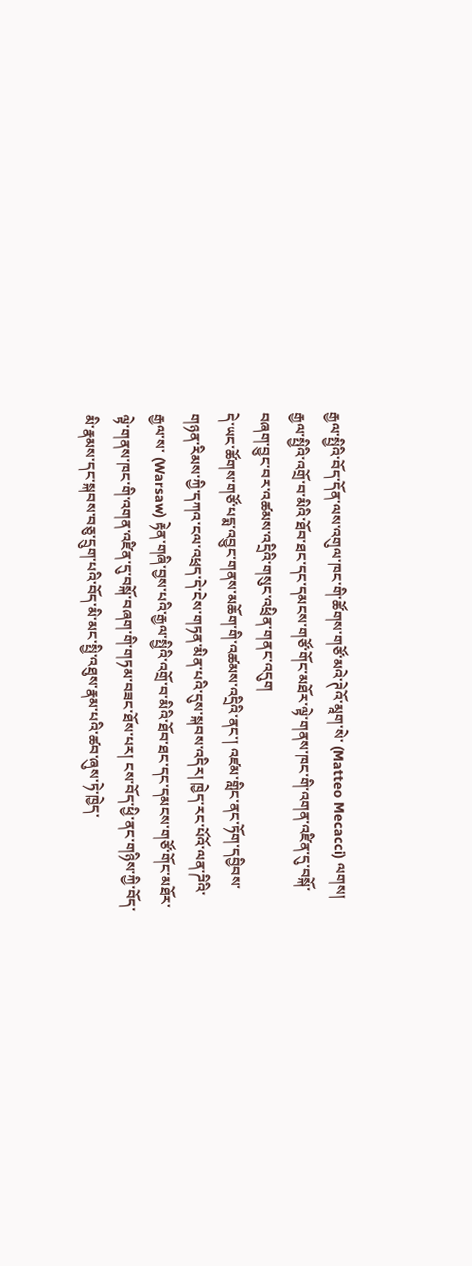རྒྱལ་སྤྱིའི་བོད་དོན་ལས་འགུལ་ཁང་གི་ཚོགས་གཙོ་མའེ་ཊེའོ་མཱག་སེ་ (Matteo Mecacci) ལགས། རྒྱལ་སྤྱིའི་འགྲོ་བ་མིའི་ཐོབ་ཐང་དང་དམངས་གཙོ་གོང་མཐོར་ལྟེ་གནས་ཁང་གི་འགན་འཛིན་དུ་བསྐོ་བཞག་བྱུང་བར་འཚམས་འདྲིའི་གསུང་འཕྲིན་གནང་འདུག
དེ་ཡང་ཚོགས་གཙོ་པདྨ་འབྱུང་གནས་མཆོག་གི་འཚམས་འདྲིའི་ནང་། འཛམ་གླིང་ནང་ཏོག་དབྱིབས་གཉན་རིམས་ཀྱི་དཀའ་ངལ་འཕྲད་དེ་ངེས་གཏན་མིན་པའི་དུས་སྐབས་འདིར། ཁྱེད་རང་པོའོ་ལན་ཌིའི་རྒྱལ་ས་ (Warsaw) རྟེན་གཞི་བྱས་པའི་རྒྱལ་སྤྱིའི་འགྲོ་བ་མིའི་ཐོབ་ཐང་དང་དམངས་གཙོ་གོང་མཐོར་ལྟེ་གནས་ཁང་གི་འགན་འཛིན་དུ་བསྐོ་བཞག་གི་གཏམ་བཟང་ཐོས་པར། ངས་བོད་ཕྱི་ནང་གཉིས་ཀྱི་བོད་མི་རྣམས་དང་སྐབས་བཅུ་དྲུག་པའི་བོད་མི་མང་སྤྱི་འཐུས་རྣམ་པའི་ཚབ་ཞུས་ཏེ་ཁྱེད་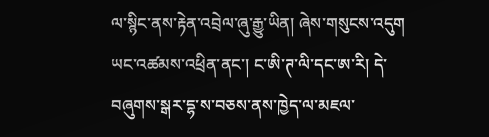ལ་སྙིང་ནས་རྟེན་འབྲེལ་ཞུ་རྒྱུ་ཡིན། ཞེས་གསུངས་འདུག
ཡང་འཚམས་འཕྲིན་ནང་། ང་ཨི་ཊ་ལི་དང་ཨ་རི། དེ་བཞུགས་སྒར་དྷ་ས་བཅས་ནས་ཁྱེད་ལ་མཇལ་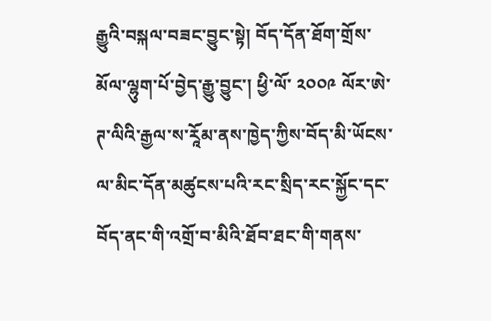རྒྱུའི་བསྐལ་བཟང་བྱུང་སྟེ། བོད་དོན་ཐོག་གྲོས་མོལ་ལྷུག་པོ་བྱེད་རྒྱུ་བྱུང་། ཕྱི་ལོ་ ༢༠༠༩ ལོར་ཨེ་ཊ་ལིའི་རྒྱལ་ས་རཱོམ་ནས་ཁྱེད་ཀྱིས་བོད་མི་ཡོངས་ལ་མིང་དོན་མཚུངས་པའི་རང་སྲིད་རང་སྐྱོང་དང་བོད་ནང་གི་འགྲོ་བ་མིའི་ཐོབ་ཐང་གི་གནས་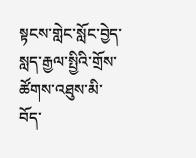སྟངས་གླེང་སློང་བྱེད་སླད་རྒྱལ་སྤྱིའི་གྲོས་ཚོགས་འཐུས་མི་བོད་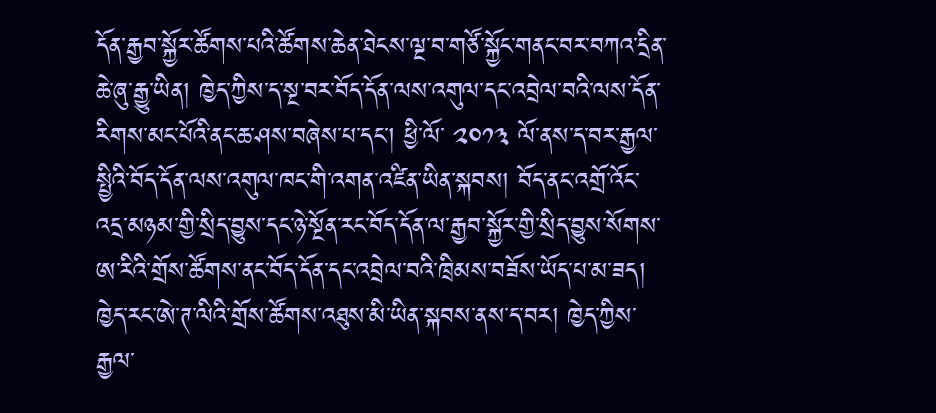དོན་རྒྱབ་སྐྱོར་ཚོགས་པའི་ཚོགས་ཆེན་ཐེངས་ལྔ་བ་གཙོ་སྐྱོང་གནང་བར་བཀའ་དྲིན་ཆེ་ཞུ་རྒྱུ་ཡིན། ཁྱེད་ཀྱིས་ད་སྔ་བར་བོད་དོན་ལས་འགུལ་དང་འབྲེལ་བའི་ལས་དོན་རིགས་མང་པོའི་ནང་ཆ་ཤས་བཞེས་པ་དང་། ཕྱི་ལོ་ ༢༠༡༣ ལོ་ནས་ད་བར་རྒྱལ་སྤྱིའི་བོད་དོན་ལས་འགུལ་ཁང་གི་འགན་འཛིན་ཡིན་སྐབས། བོད་ནང་འགྲོ་འོང་འདྲ་མཉམ་གྱི་སྲིད་བྱུས་དང་ཉེ་སྔོན་རང་བོད་དོན་ལ་རྒྱབ་སྐྱོར་གྱི་སྲིད་བྱུས་སོགས་ཨ་རིའི་གྲོས་ཚོགས་ནང་བོད་དོན་དང་འབྲེལ་བའི་ཁྲིམས་བཟོས་ཡོད་པ་མ་ཟད། ཁྱེད་རང་ཨེ་ཊ་ལིའི་གྲོས་ཚོགས་འཐུས་མི་ཡིན་སྐབས་ནས་ད་བར། ཁྱེད་ཀྱིས་རྒྱལ་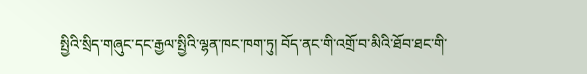སྤྱིའི་སྲིད་གཞུང་དང་རྒྱལ་སྤྱིའི་ལྷན་ཁང་ཁག་ཏུ། བོད་ནང་གི་འགྲོ་བ་མིའི་ཐོབ་ཐང་གི་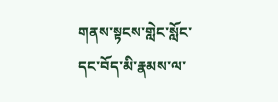གནས་སྟངས་གླེང་སློང་དང་བོད་མི་རྣམས་ལ་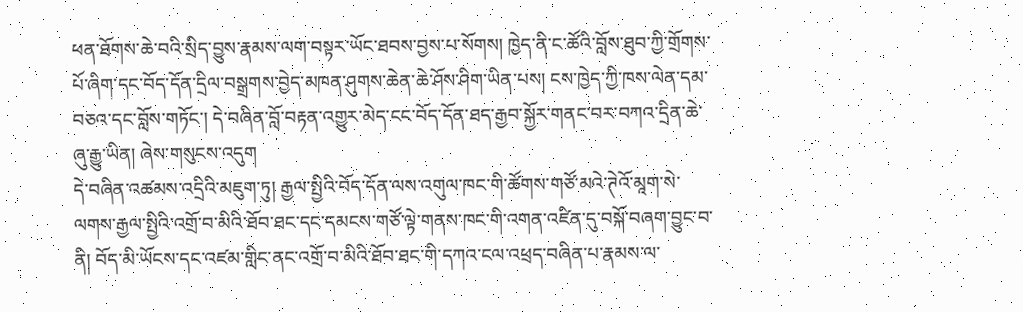ཕན་ཐོགས་ཆེ་བའི་སྲིད་བྱུས་རྣམས་ལག་བསྟར་ཡོང་ཐབས་བྱས་པ་སོགས། ཁྱེད་ནི་ང་ཚོའི་བློས་ཐུབ་ཀྱི་གྲོགས་པོ་ཞིག་དང་བོད་དོན་དྲིལ་བསྒྲགས་བྱེད་མཁན་ཤུགས་ཆེན་ཆེ་ཤོས་ཤིག་ཡིན་པས། ངས་ཁྱེད་ཀྱི་ཁས་ལེན་དམ་བཅའ་དང་བློས་གཏོང་། དེ་བཞིན་བློ་བརྟན་འགྱུར་མེད་ངང་བོད་དོན་ཐད་རྒྱབ་སྐྱོར་གནང་བར་བཀའ་དྲིན་ཆེ་ཞུ་རྒྱུ་ཡིན། ཞེས་གསུངས་འདུག
དེ་བཞིན་འཚམས་འདྲིའི་མཇུག་ཏུ། རྒྱལ་སྤྱིའི་བོད་དོན་ལས་འགུལ་ཁང་གི་ཚོགས་གཙོ་མའེ་ཊེའོ་མཱག་སེ་ལགས་རྒྱལ་སྤྱིའི་འགྲོ་བ་མིའི་ཐོབ་ཐང་དང་དམངས་གཙོ་ལྟེ་གནས་ཁང་གི་འགན་འཛིན་དུ་བསྐོ་བཞག་བྱུང་བ་ནི། བོད་མི་ཡོངས་དང་འཛམ་གླིང་ནང་འགྲོ་བ་མིའི་ཐོབ་ཐང་གི་དཀའ་ངལ་འཕྲད་བཞིན་པ་རྣམས་ལ་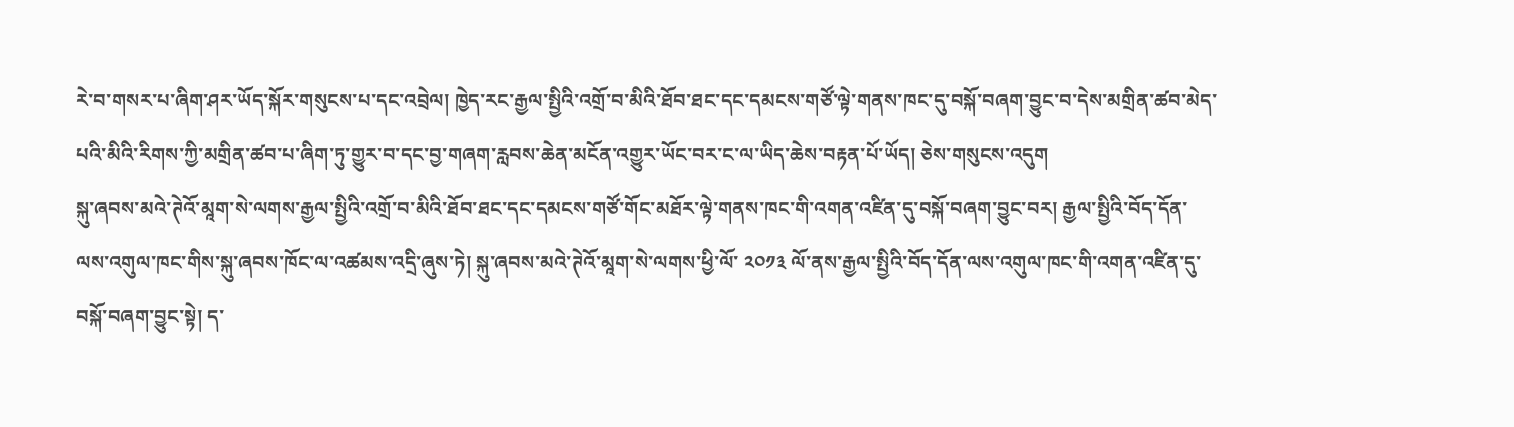རེ་བ་གསར་པ་ཞིག་ཤར་ཡོད་སྐོར་གསུངས་པ་དང་འབྲེལ། ཁྱེད་རང་རྒྱལ་སྤྱིའི་འགྲོ་བ་མིའི་ཐོབ་ཐང་དང་དམངས་གཙོ་ལྟེ་གནས་ཁང་དུ་བསྐོ་བཞག་བྱུང་བ་དེས་མགྲིན་ཚབ་མེད་པའི་མིའི་རིགས་ཀྱི་མགྲིན་ཚབ་པ་ཞིག་ཏུ་གྱུར་བ་དང་བྱ་གཞག་རླབས་ཆེན་མངོན་འགྱུར་ཡོང་བར་ང་ལ་ཡིད་ཆེས་བརྟན་པོ་ཡོད། ཅེས་གསུངས་འདུག
སྐུ་ཞབས་མའེ་ཊེའོ་མཱག་སེ་ལགས་རྒྱལ་སྤྱིའི་འགྲོ་བ་མིའི་ཐོབ་ཐང་དང་དམངས་གཙོ་གོང་མཐོར་ལྟེ་གནས་ཁང་གི་འགན་འཛིན་དུ་བསྐོ་བཞག་བྱུང་བར། རྒྱལ་སྤྱིའི་བོད་དོན་ལས་འགུལ་ཁང་གིས་སྐུ་ཞབས་ཁོང་ལ་འཚམས་འདྲི་ཞུས་ཏེ། སྐུ་ཞབས་མའེ་ཊེའོ་མཱག་སེ་ལགས་ཕྱི་ལོ་ ༢༠༡༣ ལོ་ནས་རྒྱལ་སྤྱིའི་བོད་དོན་ལས་འགུལ་ཁང་གི་འགན་འཛིན་དུ་བསྐོ་བཞག་བྱུང་སྟེ། ད་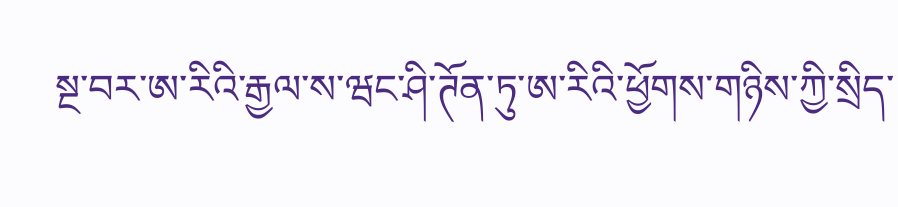སྔ་བར་ཨ་རིའི་རྒྱལ་ས་ཝང་ཤི་ཊོན་ཏུ་ཨ་རིའི་ཕྱོགས་གཉིས་ཀྱི་སྲིད་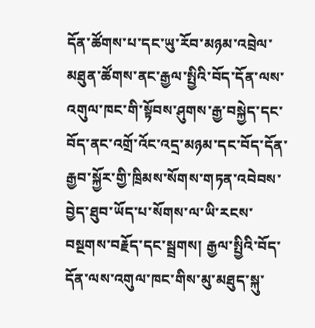དོན་ཚོགས་པ་དང་ཡུ་རོབ་མཉམ་འབྲེལ་མཐུན་ཚོགས་ནང་རྒྱལ་སྤྱིའི་བོད་དོན་ལས་འགུལ་ཁང་གི་སྟོབས་ཤུགས་རྒྱ་བསྐྱེད་དང་བོད་ནང་འགྲོ་འོང་འདྲ་མཉམ་དང་བོད་དོན་རྒྱབ་སྐྱོར་གྱི་ཁྲིམས་སོགས་གཏན་འབེབས་བྱེད་ཐུབ་ཡོད་པ་སོགས་ལ་ཡི་རངས་བསྔགས་བརྗོད་དང་སྦྲགས། རྒྱལ་སྤྱིའི་བོད་དོན་ལས་འགུལ་ཁང་གིས་མུ་མཐུད་སྐུ་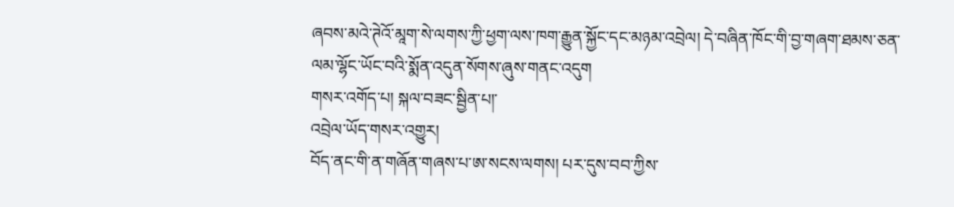ཞབས་མའེ་ཊེའོ་མཱག་སེ་ལགས་ཀྱི་ཕྱག་ལས་ཁག་རྒྱུན་སྐྱོང་དང་མཉམ་འབྲེལ། དེ་བཞིན་ཁོང་གི་བྱ་གཞག་ཐམས་ཅན་ལམ་ལྷོང་ཡོང་བའི་སྨོན་འདུན་སོགས་ཞུས་གནང་འདུག
གསར་འགོད་པ། སྐལ་བཟང་སྦྱིན་པ།་
འབྲེལ་ཡོད་གསར་འགྱུར།
བོད་ནང་གི་ན་གཞོན་གཞས་པ་ཨ་སངས་ལགས། པར་དུས་བབ་ཀྱིས་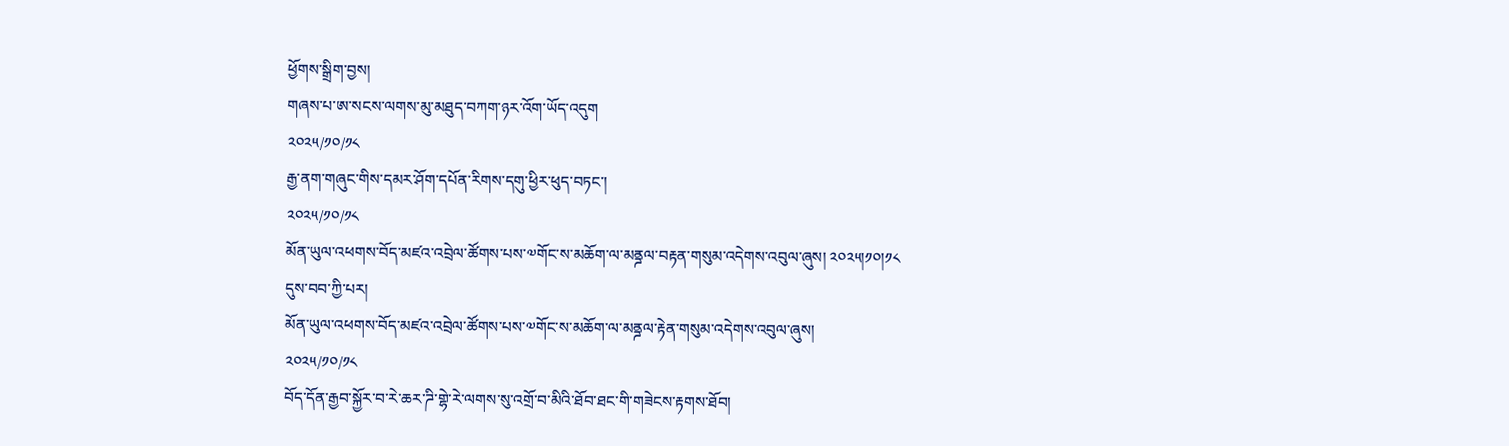ཕྱོགས་སྒྲིག་བྱས།
གཞས་པ་ཨ་སངས་ལགས་མུ་མཐུད་བཀག་ཉར་འོག་ཡོད་འདུག
༢༠༢༥/༡༠/༡༨
རྒྱ་ནག་གཞུང་གིས་དམར་ཤོག་དཔོན་རིགས་དགུ་ཕྱིར་ཕུད་བཏང་།
༢༠༢༥/༡༠/༡༨
མོན་ཡུལ་འཕགས་བོད་མཛའ་འབྲེལ་ཚོགས་པས་༧གོང་ས་མཆོག་ལ་མནྜལ་བརྟན་གསུམ་འདེགས་འབུལ་ཞུས། ༢༠༢༥།༡༠།༡༨ དུས་བབ་ཀྱི་པར།
མོན་ཡུལ་འཕགས་བོད་མཛའ་འབྲེལ་ཚོགས་པས་༧གོང་ས་མཆོག་ལ་མནྜལ་རྟེན་གསུམ་འདེགས་འབུལ་ཞུས།
༢༠༢༥/༡༠/༡༨
བོད་དོན་རྒྱབ་སྐྱོར་བ་རེ་ཆར་ཌི་གྷེ་རེ་ལགས་སུ་འགྲོ་བ་མིའི་ཐོབ་ཐང་གི་གཟེངས་རྟགས་ཐོབ།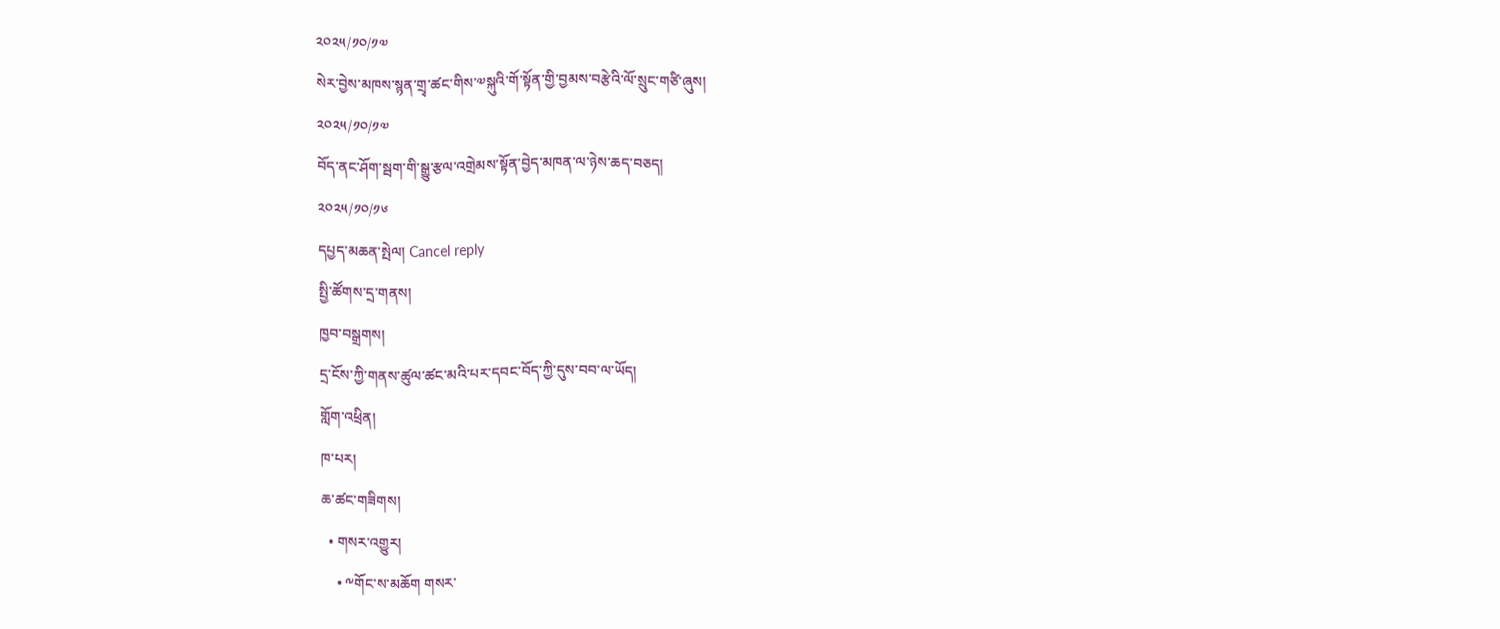༢༠༢༥/༡༠/༡༧
སེར་བྱེས་མཁས་སྙན་གྲྭ་ཚང་གིས་༧སྐུའི་གོ་སྟོན་གྱི་བྱམས་བརྩེའི་ལོ་སྲུང་གཙི་ཞུས།
༢༠༢༥/༡༠/༡༧
བོད་ནང་ཤོག་སྦག་གི་སྒྱུ་རྩལ་འགྲེམས་སྟོན་བྱེད་མཁན་ལ་ཉེས་ཆད་བཅད།
༢༠༢༥/༡༠/༡༦
དཔྱད་མཆན་སྤེལ། Cancel reply
སྤྱི་ཚོགས་དྲ་གནས།
ཁྱབ་བསྒྲགས།
དྲ་ངོས་ཀྱི་གནས་ཚུལ་ཚང་མའི་པར་དབང་བོད་ཀྱི་དུས་བབ་ལ་ཡོད།
གློག་འཕྲིན།
ཁ་པར།
ཆ་ཚང་གཟིགས།
  • གསར་འགྱུར།
    • ༸གོང་ས་མཆོག གསར་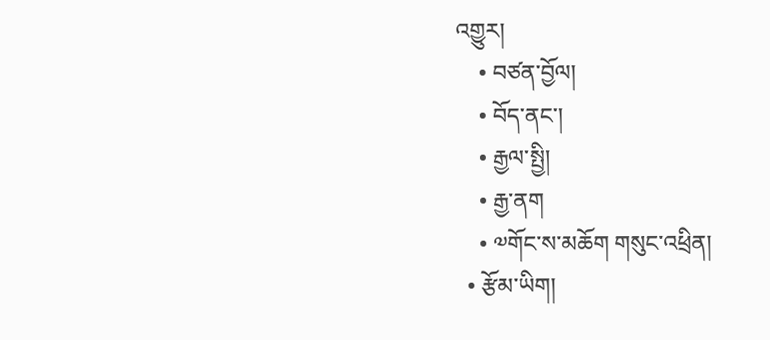འགྱུར།
    • བཙན་བྱོལ།
    • བོད་ནང་།
    • རྒྱལ་སྤྱི།
    • རྒྱ་ནག
    • ༧གོང་ས་མཆོག གསུང་འཕྲིན།
  • རྩོམ་ཡིག།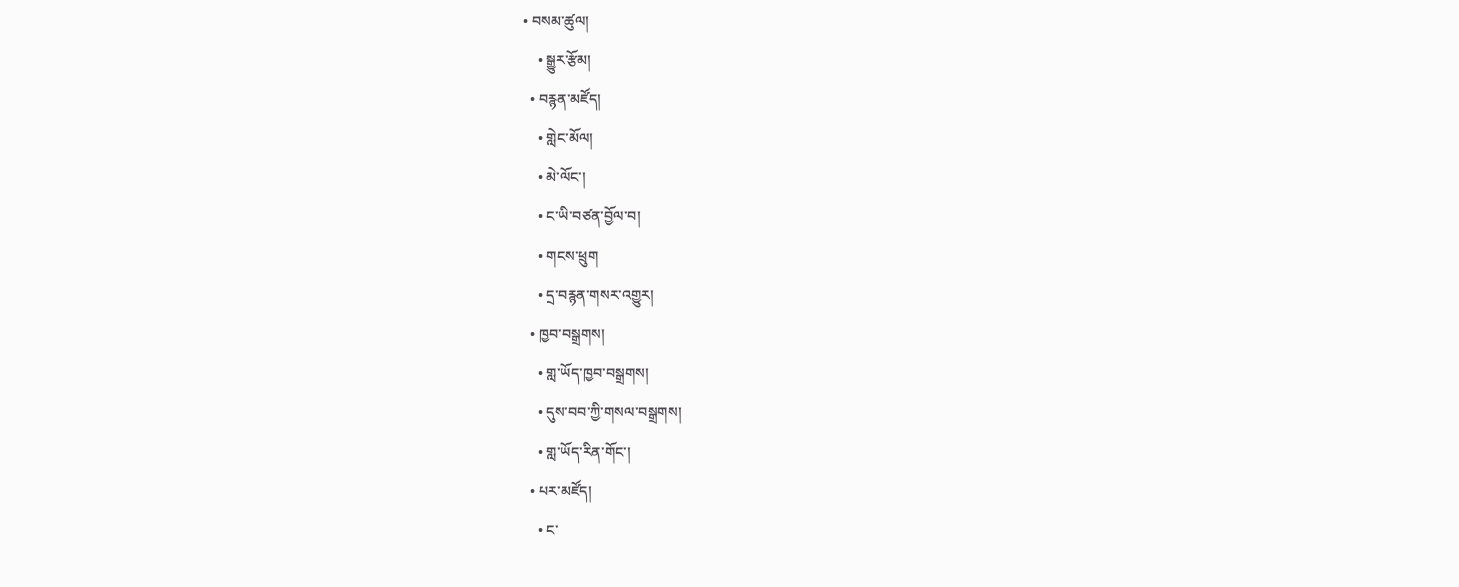• བསམ་ཚུལ།
    • སྒྱུར་རྩོམ།
  • བརྙན་མཛོད།
    • གླེང་མོལ།
    • མེ་ལོང་།
    • ང་ཡི་བཙན་བྱོལ་བ།
    • གངས་ཕྲུག
    • དྲ་བརྙན་གསར་འགྱུར།
  • ཁྱབ་བསྒྲགས།
    • གླ་ཡོད་ཁྱབ་བསྒྲགས།
    • དུས་བབ་ཀྱི་གསལ་བསྒྲགས།
    • གླ་ཡོད་རིན་གོང་།
  • པར་མཛོད།
    • ང་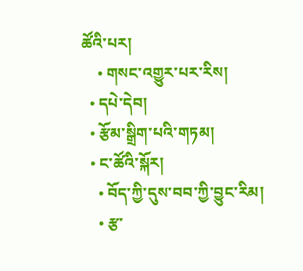ཚོའི་པར།
    • གསང་འགྱུར་པར་རིས།
  • དཔེ་དེབ།
  • རྩོམ་སྒྲིག་པའི་གཏམ།
  • ང་ཚོའི་སྐོར།
    • བོད་ཀྱི་དུས་བབ་ཀྱི་བྱུང་རིམ།
    • རྩ་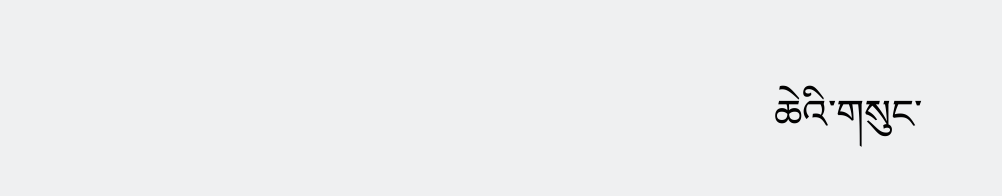ཆེའི་གསུང་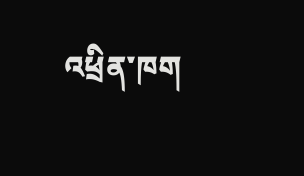འཕྲིན་ཁག